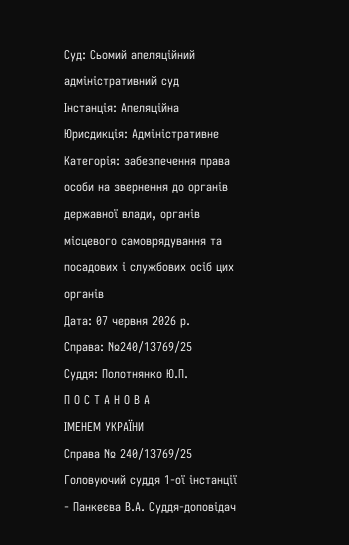Суд: Сьомий апеляційний адміністративний суд
Інстанція: Апеляційна
Юрисдикція: Адміністративне
Категорія: забезпечення права особи на звернення до органів державної влади, органів місцевого самоврядування та посадових і службових осіб цих органів
Дата: 07 червня 2026 р.
Справа: №240/13769/25
Суддя: Полотнянко Ю.П.
П О С Т А Н О В А
ІМЕНЕМ УКРАЇНИ
Справа № 240/13769/25
Головуючий суддя 1-ої інстанції - Панкеєва В.А. Суддя-доповідач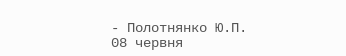- Полотнянко Ю.П.
08 червня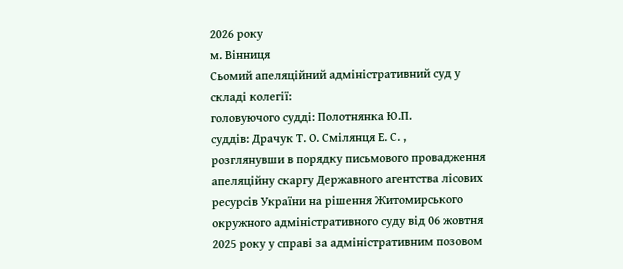2026 року
м. Вінниця
Сьомий апеляційний адміністративний суд у складі колегії:
головуючого судді: Полотнянка Ю.П.
суддів: Драчук Т. О. Смілянця Е. С. ,
розглянувши в порядку письмового провадження апеляційну скаргу Державного агентства лісових ресурсів України на рішення Житомирського окружного адміністративного суду від 06 жовтня 2025 року у справі за адміністративним позовом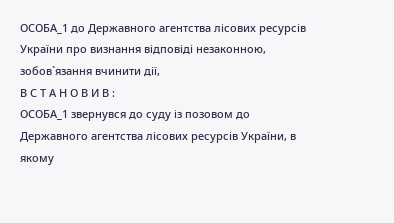ОСОБА_1 до Державного агентства лісових ресурсів України про визнання відповіді незаконною, зобов`язання вчинити дії,
В С Т А Н О В И В :
ОСОБА_1 звернувся до суду із позовом до Державного агентства лісових ресурсів України, в якому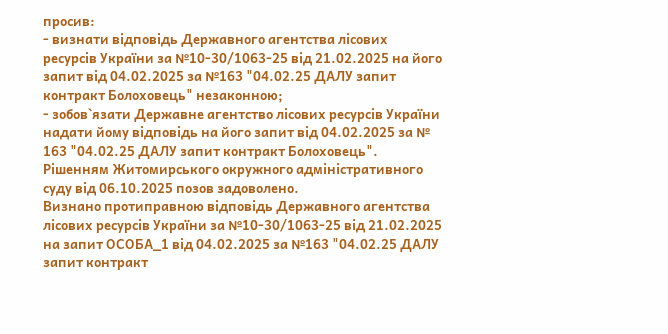просив:
- визнати відповідь Державного агентства лісових ресурсів України за №10-30/1063-25 від 21.02.2025 на його запит від 04.02.2025 за №163 "04.02.25 ДАЛУ запит контракт Болоховець" незаконною;
- зобов`язати Державне агентство лісових ресурсів України надати йому відповідь на його запит від 04.02.2025 за № 163 "04.02.25 ДАЛУ запит контракт Болоховець".
Рішенням Житомирського окружного адміністративного суду від 06.10.2025 позов задоволено.
Визнано протиправною відповідь Державного агентства лісових ресурсів України за №10-30/1063-25 від 21.02.2025 на запит ОСОБА_1 від 04.02.2025 за №163 "04.02.25 ДАЛУ запит контракт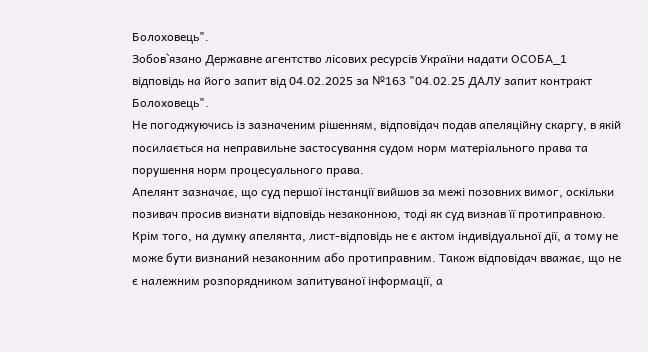Болоховець".
Зобов`язано Державне агентство лісових ресурсів України надати ОСОБА_1 відповідь на його запит від 04.02.2025 за №163 "04.02.25 ДАЛУ запит контракт Болоховець".
Не погоджуючись із зазначеним рішенням, відповідач подав апеляційну скаргу, в якій посилається на неправильне застосування судом норм матеріального права та порушення норм процесуального права.
Апелянт зазначає, що суд першої інстанції вийшов за межі позовних вимог, оскільки позивач просив визнати відповідь незаконною, тоді як суд визнав її протиправною. Крім того, на думку апелянта, лист-відповідь не є актом індивідуальної дії, а тому не може бути визнаний незаконним або протиправним. Також відповідач вважає, що не є належним розпорядником запитуваної інформації, а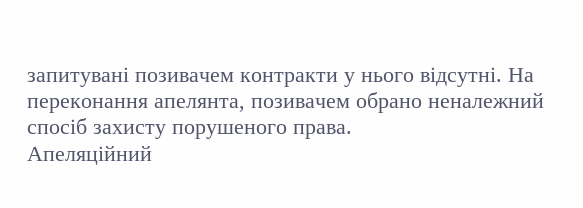запитувані позивачем контракти у нього відсутні. На переконання апелянта, позивачем обрано неналежний спосіб захисту порушеного права.
Апеляційний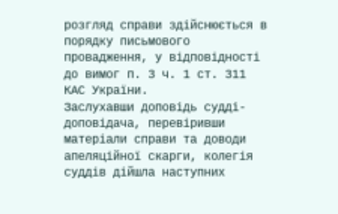розгляд справи здійснюється в порядку письмового провадження, у відповідності до вимог п. 3 ч. 1 ст. 311 КАС України.
Заслухавши доповідь судді-доповідача, перевіривши матеріали справи та доводи апеляційної скарги, колегія суддів дійшла наступних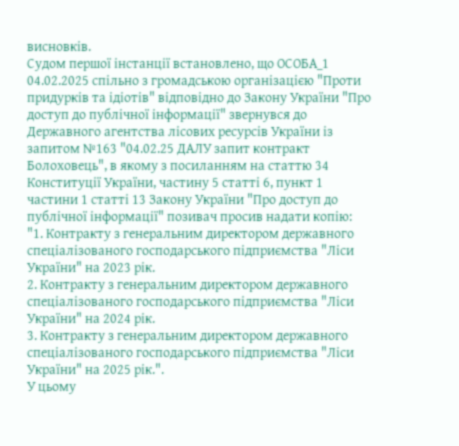висновків.
Судом першої інстанції встановлено, що ОСОБА_1 04.02.2025 спільно з громадською організацією "Проти придурків та ідіотів" відповідно до Закону України "Про доступ до публічної інформації" звернувся до Державного агентства лісових ресурсів України із запитом №163 "04.02.25 ДАЛУ запит контракт Болоховець", в якому з посиланням на статтю 34 Конституції України, частину 5 статті 6, пункт 1 частини 1 статті 13 Закону України "Про доступ до публічної інформації" позивач просив надати копію:
"1. Контракту з генеральним директором державного спеціалізованого господарського підприємства "Ліси України" на 2023 рік.
2. Контракту з генеральним директором державного спеціалізованого господарського підприємства "Ліси України" на 2024 рік.
3. Контракту з генеральним директором державного спеціалізованого господарського підприємства "Ліси України" на 2025 рік.".
У цьому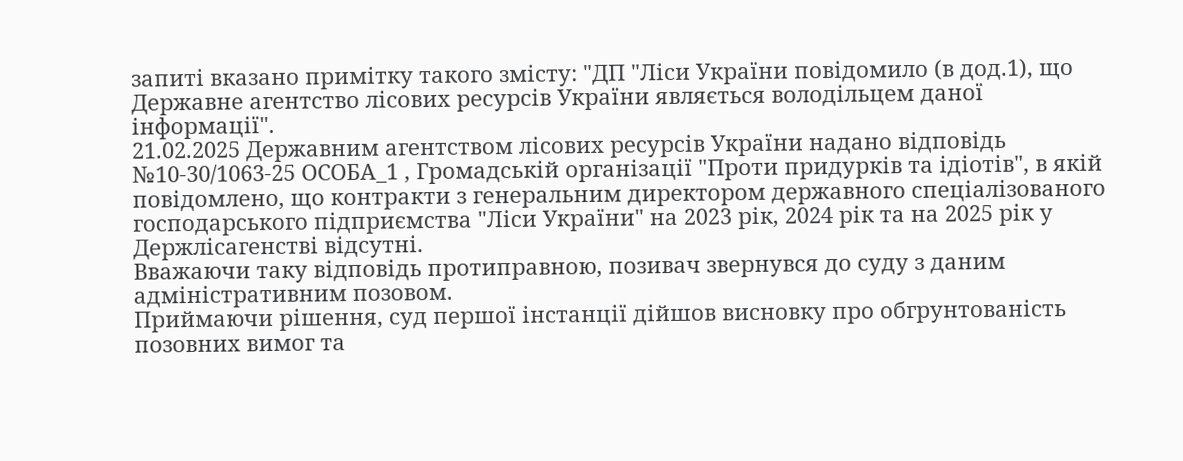запиті вказано примітку такого змісту: "ДП "Ліси України повідомило (в дод.1), що Державне агентство лісових ресурсів України являється володільцем даної інформації".
21.02.2025 Державним агентством лісових ресурсів України надано відповідь №10-30/1063-25 ОСОБА_1 , Громадській організації "Проти придурків та ідіотів", в якій повідомлено, що контракти з генеральним директором державного спеціалізованого господарського підприємства "Ліси України" на 2023 рік, 2024 рік та на 2025 рік у Держлісагенстві відсутні.
Вважаючи таку відповідь протиправною, позивач звернувся до суду з даним адміністративним позовом.
Приймаючи рішення, суд першої інстанції дійшов висновку про обгрунтованість позовних вимог та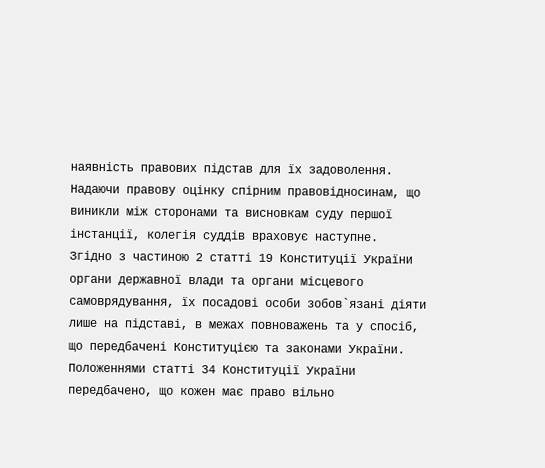наявність правових підстав для їх задоволення.
Надаючи правову оцінку спірним правовідносинам, що виникли між сторонами та висновкам суду першої інстанції, колегія суддів враховує наступне.
Згідно з частиною 2 статті 19 Конституції України органи державної влади та органи місцевого самоврядування, їх посадові особи зобов`язані діяти лише на підставі, в межах повноважень та у спосіб, що передбачені Конституцією та законами України.
Положеннями статті 34 Конституції України передбачено, що кожен має право вільно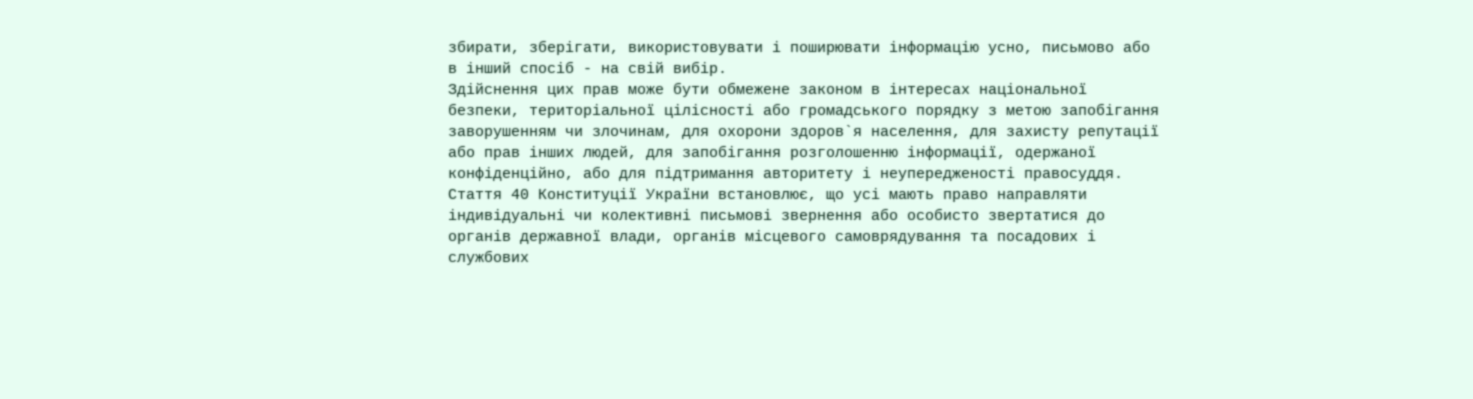збирати, зберігати, використовувати і поширювати інформацію усно, письмово або в інший спосіб - на свій вибір.
Здійснення цих прав може бути обмежене законом в інтересах національної безпеки, територіальної цілісності або громадського порядку з метою запобігання заворушенням чи злочинам, для охорони здоров`я населення, для захисту репутації або прав інших людей, для запобігання розголошенню інформації, одержаної конфіденційно, або для підтримання авторитету і неупередженості правосуддя.
Стаття 40 Конституції України встановлює, що усі мають право направляти індивідуальні чи колективні письмові звернення або особисто звертатися до органів державної влади, органів місцевого самоврядування та посадових і службових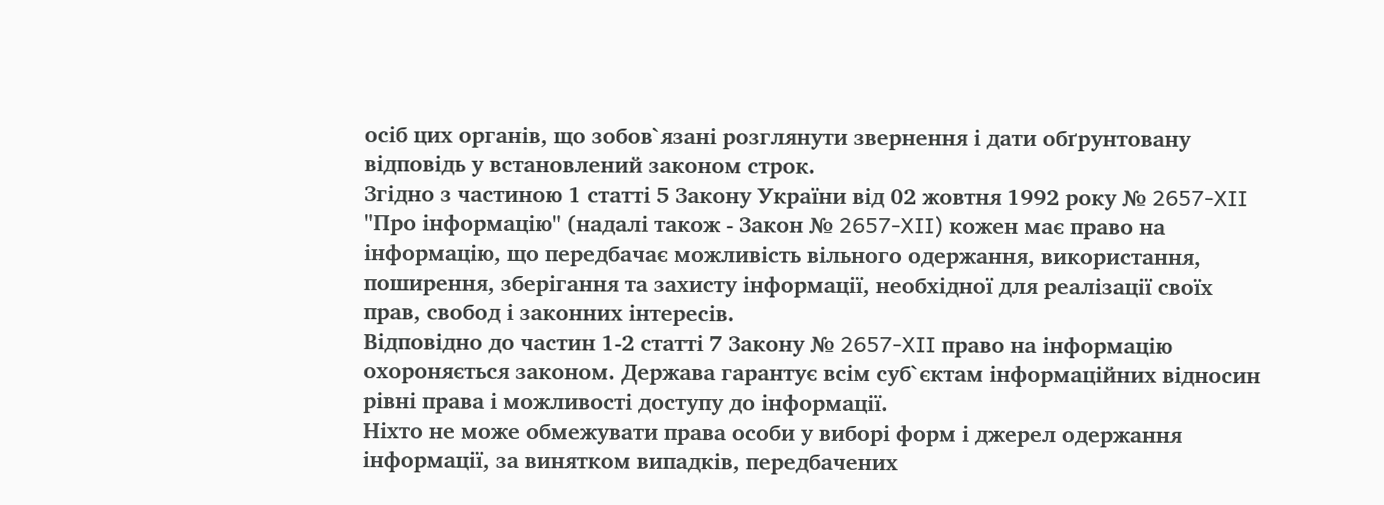осіб цих органів, що зобов`язані розглянути звернення і дати обґрунтовану відповідь у встановлений законом строк.
Згідно з частиною 1 статті 5 Закону України від 02 жовтня 1992 року № 2657-XII "Про інформацію" (надалі також - Закон № 2657-XII) кожен має право на інформацію, що передбачає можливість вільного одержання, використання, поширення, зберігання та захисту інформації, необхідної для реалізації своїх прав, свобод і законних інтересів.
Відповідно до частин 1-2 статті 7 Закону № 2657-XII право на інформацію охороняється законом. Держава гарантує всім суб`єктам інформаційних відносин рівні права і можливості доступу до інформації.
Ніхто не може обмежувати права особи у виборі форм і джерел одержання інформації, за винятком випадків, передбачених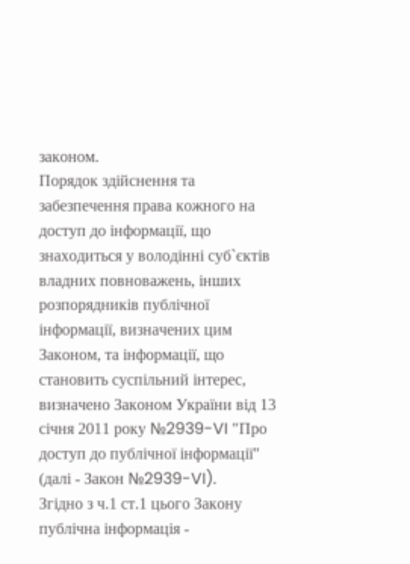законом.
Порядок здійснення та забезпечення права кожного на доступ до інформації, що знаходиться у володінні суб`єктів владних повноважень, інших розпорядників публічної інформації, визначених цим Законом, та інформації, що становить суспільний інтерес, визначено Законом України від 13 січня 2011 року №2939-VI "Про доступ до публічної інформації" (далі - Закон №2939-VI).
Згідно з ч.1 ст.1 цього Закону публічна інформація -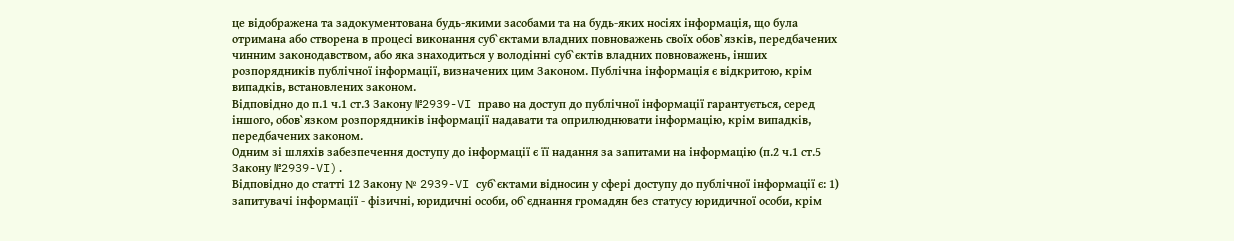це відображена та задокументована будь-якими засобами та на будь-яких носіях інформація, що була отримана або створена в процесі виконання суб`єктами владних повноважень своїх обов`язків, передбачених чинним законодавством, або яка знаходиться у володінні суб`єктів владних повноважень, інших розпорядників публічної інформації, визначених цим Законом. Публічна інформація є відкритою, крім випадків, встановлених законом.
Відповідно до п.1 ч.1 ст.3 Закону №2939-VI право на доступ до публічної інформації гарантується, серед іншого, обов`язком розпорядників інформації надавати та оприлюднювати інформацію, крім випадків, передбачених законом.
Одним зі шляхів забезпечення доступу до інформації є її надання за запитами на інформацію (п.2 ч.1 ст.5 Закону №2939-VI).
Відповідно до статті 12 Закону № 2939-VI суб`єктами відносин у сфері доступу до публічної інформації є: 1) запитувачі інформації - фізичні, юридичні особи, об`єднання громадян без статусу юридичної особи, крім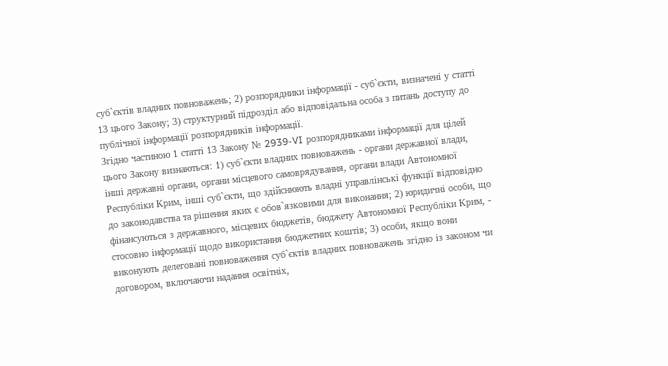суб`єктів владних повноважень; 2) розпорядники інформації - суб`єкти, визначені у статті 13 цього Закону; 3) структурний підрозділ або відповідальна особа з питань доступу до публічної інформації розпорядників інформації.
Згідно частиною 1 статті 13 Закону № 2939-VI розпорядниками інформації для цілей цього Закону визнаються: 1) суб`єкти владних повноважень - органи державної влади, інші державні органи, органи місцевого самоврядування, органи влади Автономної Республіки Крим, інші суб`єкти, що здійснюють владні управлінські функції відповідно до законодавства та рішення яких є обов`язковими для виконання; 2) юридичні особи, що фінансуються з державного, місцевих бюджетів, бюджету Автономної Республіки Крим, - стосовно інформації щодо використання бюджетних коштів; 3) особи, якщо вони виконують делеговані повноваження суб`єктів владних повноважень згідно із законом чи договором, включаючи надання освітніх,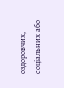оздоровчих, соціальних або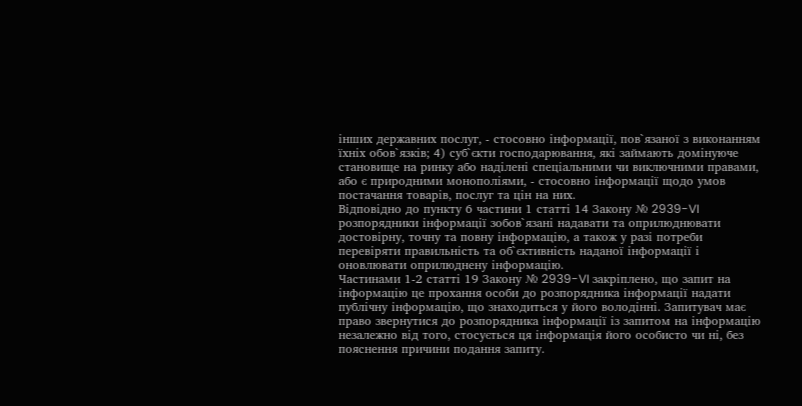інших державних послуг, - стосовно інформації, пов`язаної з виконанням їхніх обов`язків; 4) суб`єкти господарювання, які займають домінуюче становище на ринку або наділені спеціальними чи виключними правами, або є природними монополіями, - стосовно інформації щодо умов постачання товарів, послуг та цін на них.
Відповідно до пункту 6 частини 1 статті 14 Закону № 2939-VI розпорядники інформації зобов`язані надавати та оприлюднювати достовірну, точну та повну інформацію, а також у разі потреби перевіряти правильність та об`єктивність наданої інформації і оновлювати оприлюднену інформацію.
Частинами 1-2 статті 19 Закону № 2939-VI закріплено, що запит на інформацію це прохання особи до розпорядника інформації надати публічну інформацію, що знаходиться у його володінні. Запитувач має право звернутися до розпорядника інформації із запитом на інформацію незалежно від того, стосується ця інформація його особисто чи ні, без пояснення причини подання запиту.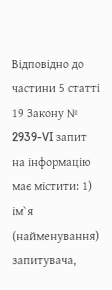Відповідно до частини 5 статті 19 Закону № 2939-VI запит на інформацію має містити: 1) ім`я (найменування) запитувача,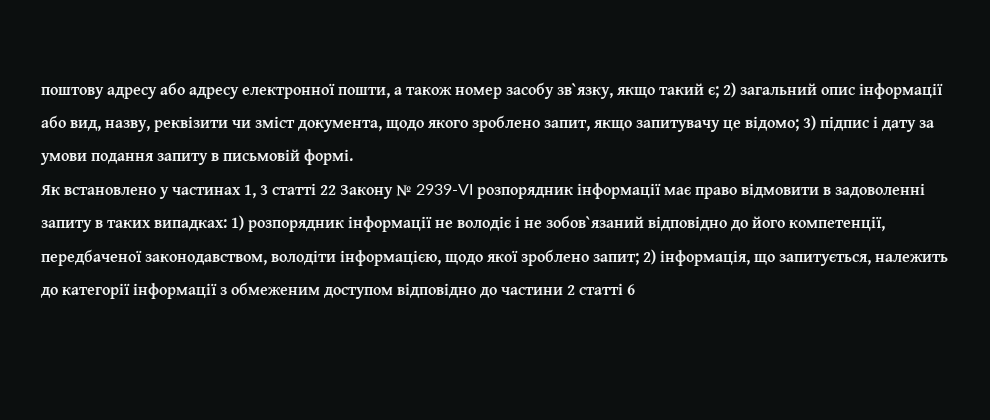поштову адресу або адресу електронної пошти, а також номер засобу зв`язку, якщо такий є; 2) загальний опис інформації або вид, назву, реквізити чи зміст документа, щодо якого зроблено запит, якщо запитувачу це відомо; 3) підпис і дату за умови подання запиту в письмовій формі.
Як встановлено у частинах 1, 3 статті 22 Закону № 2939-VI розпорядник інформації має право відмовити в задоволенні запиту в таких випадках: 1) розпорядник інформації не володіє і не зобов`язаний відповідно до його компетенції, передбаченої законодавством, володіти інформацією, щодо якої зроблено запит; 2) інформація, що запитується, належить до категорії інформації з обмеженим доступом відповідно до частини 2 статті 6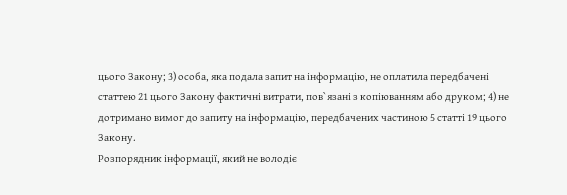цього Закону; 3) особа, яка подала запит на інформацію, не оплатила передбачені статтею 21 цього Закону фактичні витрати, пов`язані з копіюванням або друком; 4) не дотримано вимог до запиту на інформацію, передбачених частиною 5 статті 19 цього Закону.
Розпорядник інформації, який не володіє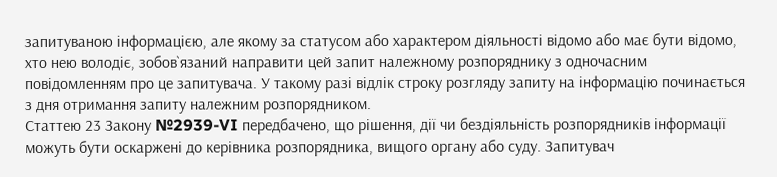запитуваною інформацією, але якому за статусом або характером діяльності відомо або має бути відомо, хто нею володіє, зобов`язаний направити цей запит належному розпоряднику з одночасним повідомленням про це запитувача. У такому разі відлік строку розгляду запиту на інформацію починається з дня отримання запиту належним розпорядником.
Статтею 23 Закону №2939-VI передбачено, що рішення, дії чи бездіяльність розпорядників інформації можуть бути оскаржені до керівника розпорядника, вищого органу або суду. Запитувач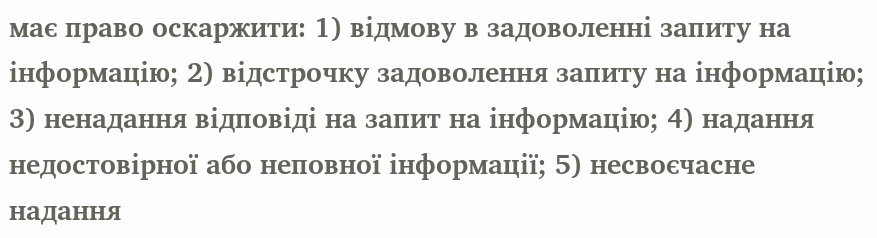має право оскаржити: 1) відмову в задоволенні запиту на інформацію; 2) відстрочку задоволення запиту на інформацію; 3) ненадання відповіді на запит на інформацію; 4) надання недостовірної або неповної інформації; 5) несвоєчасне надання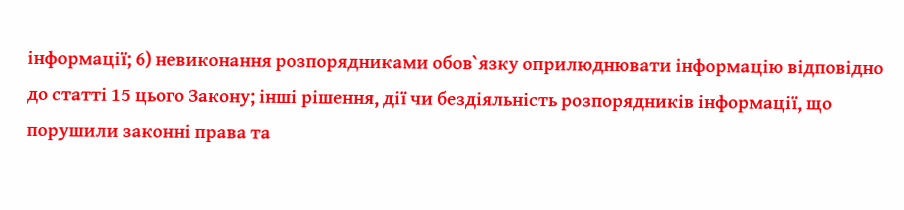інформації; 6) невиконання розпорядниками обов`язку оприлюднювати інформацію відповідно до статті 15 цього Закону; інші рішення, дії чи бездіяльність розпорядників інформації, що порушили законні права та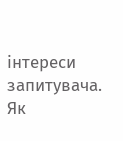інтереси запитувача.
Як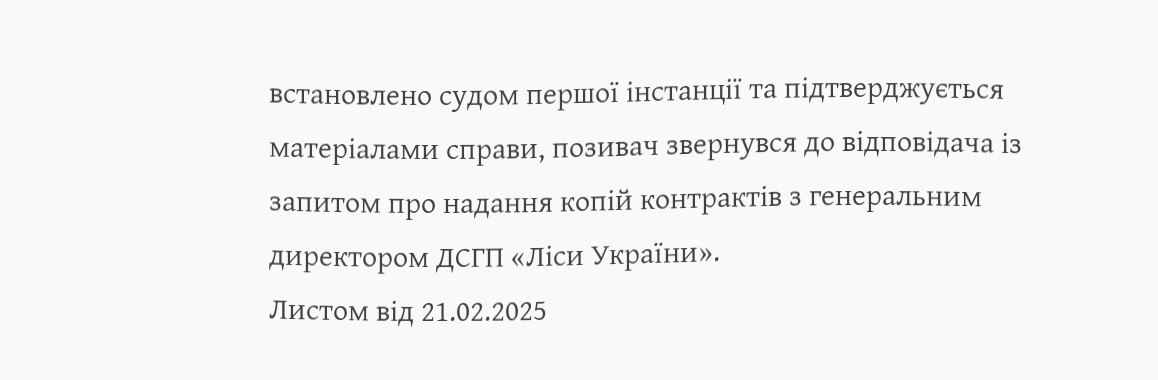встановлено судом першої інстанції та підтверджується матеріалами справи, позивач звернувся до відповідача із запитом про надання копій контрактів з генеральним директором ДСГП «Ліси України».
Листом від 21.02.2025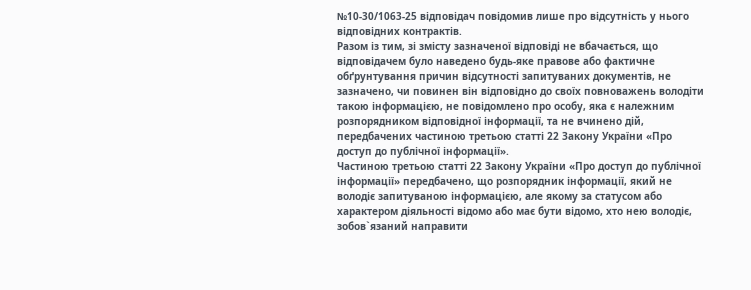№10-30/1063-25 відповідач повідомив лише про відсутність у нього відповідних контрактів.
Разом із тим, зі змісту зазначеної відповіді не вбачається, що відповідачем було наведено будь-яке правове або фактичне обґрунтування причин відсутності запитуваних документів, не зазначено, чи повинен він відповідно до своїх повноважень володіти такою інформацією, не повідомлено про особу, яка є належним розпорядником відповідної інформації, та не вчинено дій, передбачених частиною третьою статті 22 Закону України «Про доступ до публічної інформації».
Частиною третьою статті 22 Закону України «Про доступ до публічної інформації» передбачено, що розпорядник інформації, який не володіє запитуваною інформацією, але якому за статусом або характером діяльності відомо або має бути відомо, хто нею володіє, зобов`язаний направити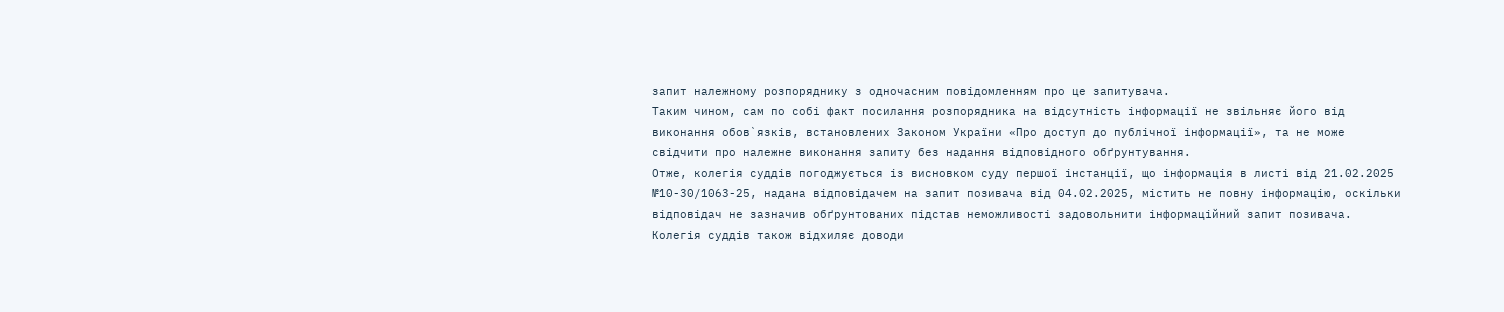запит належному розпоряднику з одночасним повідомленням про це запитувача.
Таким чином, сам по собі факт посилання розпорядника на відсутність інформації не звільняє його від виконання обов`язків, встановлених Законом України «Про доступ до публічної інформації», та не може свідчити про належне виконання запиту без надання відповідного обґрунтування.
Отже, колегія суддів погоджується із висновком суду першої інстанції, що інформація в листі від 21.02.2025 №10-30/1063-25, надана відповідачем на запит позивача від 04.02.2025, містить не повну інформацію, оскільки відповідач не зазначив обґрунтованих підстав неможливості задовольнити інформаційний запит позивача.
Колегія суддів також відхиляє доводи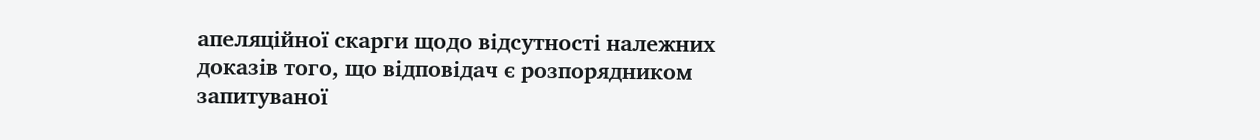апеляційної скарги щодо відсутності належних доказів того, що відповідач є розпорядником запитуваної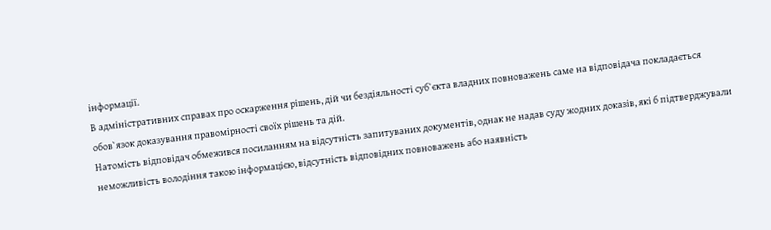інформації.
В адміністративних справах про оскарження рішень, дій чи бездіяльності суб`єкта владних повноважень саме на відповідача покладається обов`язок доказування правомірності своїх рішень та дій.
Натомість відповідач обмежився посиланням на відсутність запитуваних документів, однак не надав суду жодних доказів, які б підтверджували неможливість володіння такою інформацією, відсутність відповідних повноважень або наявність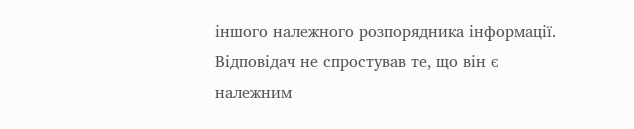іншого належного розпорядника інформації.
Відповідач не спростував те, що він є належним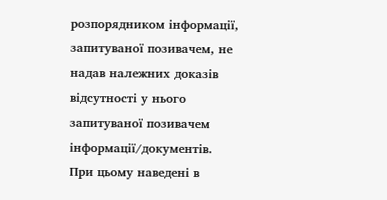розпорядником інформації, запитуваної позивачем, не надав належних доказів відсутності у нього запитуваної позивачем інформації/документів.
При цьому наведені в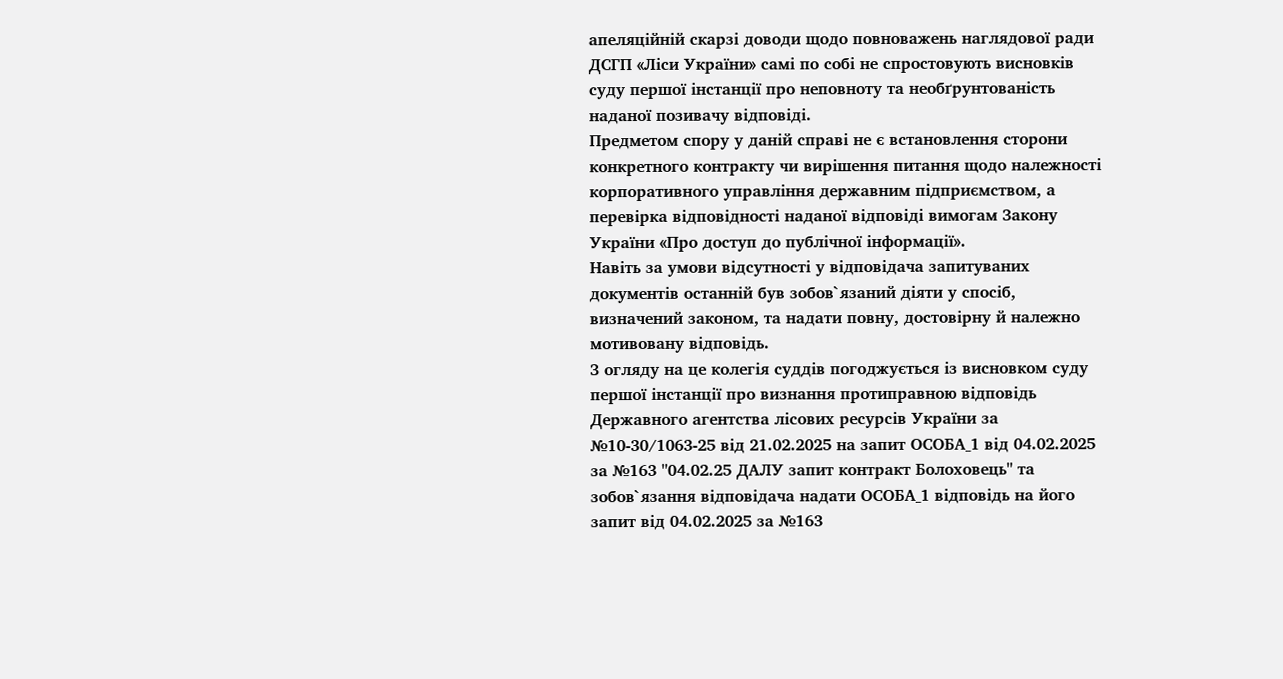апеляційній скарзі доводи щодо повноважень наглядової ради ДСГП «Ліси України» самі по собі не спростовують висновків суду першої інстанції про неповноту та необґрунтованість наданої позивачу відповіді.
Предметом спору у даній справі не є встановлення сторони конкретного контракту чи вирішення питання щодо належності корпоративного управління державним підприємством, а перевірка відповідності наданої відповіді вимогам Закону України «Про доступ до публічної інформації».
Навіть за умови відсутності у відповідача запитуваних документів останній був зобов`язаний діяти у спосіб, визначений законом, та надати повну, достовірну й належно мотивовану відповідь.
З огляду на це колегія суддів погоджується із висновком суду першої інстанції про визнання протиправною відповідь Державного агентства лісових ресурсів України за №10-30/1063-25 від 21.02.2025 на запит ОСОБА_1 від 04.02.2025 за №163 "04.02.25 ДАЛУ запит контракт Болоховець" та зобов`язання відповідача надати ОСОБА_1 відповідь на його запит від 04.02.2025 за №163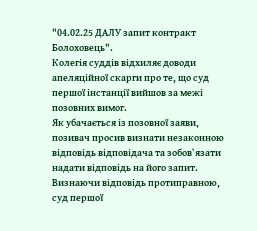"04.02.25 ДАЛУ запит контракт Болоховець".
Колегія суддів відхиляє доводи апеляційної скарги про те, що суд першої інстанції вийшов за межі позовних вимог.
Як убачається із позовної заяви, позивач просив визнати незаконною відповідь відповідача та зобов`язати надати відповідь на його запит.
Визнаючи відповідь протиправною, суд першої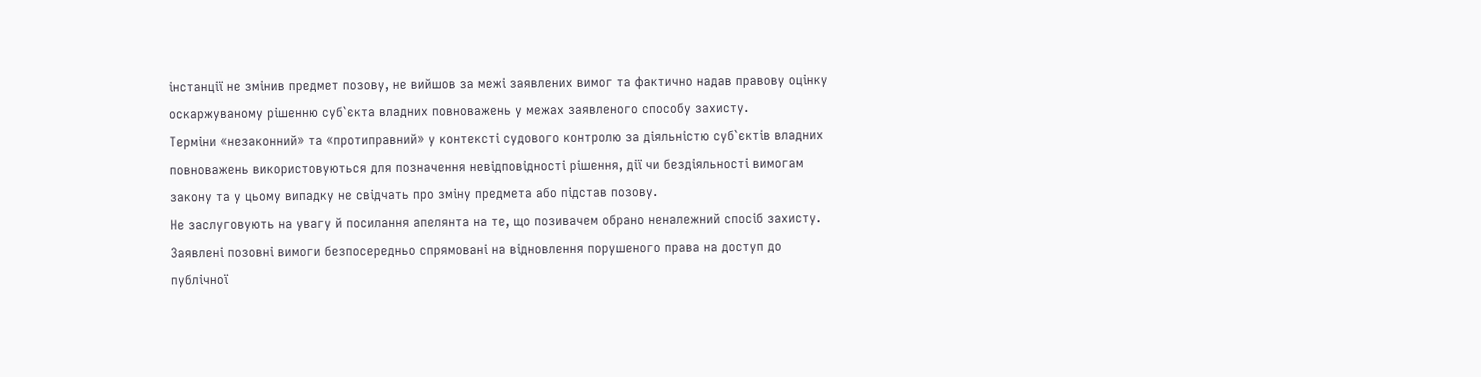інстанції не змінив предмет позову, не вийшов за межі заявлених вимог та фактично надав правову оцінку оскаржуваному рішенню суб`єкта владних повноважень у межах заявленого способу захисту.
Терміни «незаконний» та «протиправний» у контексті судового контролю за діяльністю суб`єктів владних повноважень використовуються для позначення невідповідності рішення, дії чи бездіяльності вимогам закону та у цьому випадку не свідчать про зміну предмета або підстав позову.
Не заслуговують на увагу й посилання апелянта на те, що позивачем обрано неналежний спосіб захисту.
Заявлені позовні вимоги безпосередньо спрямовані на відновлення порушеного права на доступ до публічної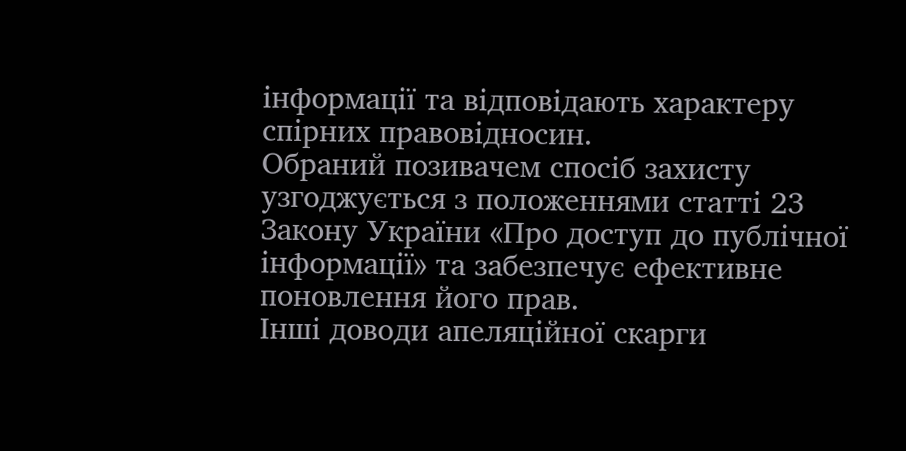інформації та відповідають характеру спірних правовідносин.
Обраний позивачем спосіб захисту узгоджується з положеннями статті 23 Закону України «Про доступ до публічної інформації» та забезпечує ефективне поновлення його прав.
Інші доводи апеляційної скарги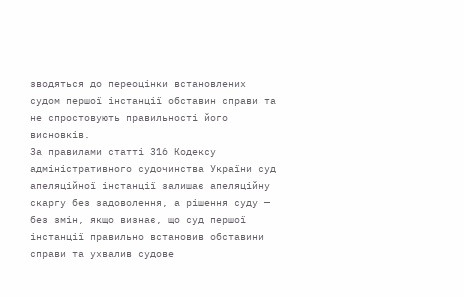зводяться до переоцінки встановлених судом першої інстанції обставин справи та не спростовують правильності його висновків.
За правилами статті 316 Кодексу адміністративного судочинства України суд апеляційної інстанції залишає апеляційну скаргу без задоволення, а рішення суду — без змін, якщо визнає, що суд першої інстанції правильно встановив обставини справи та ухвалив судове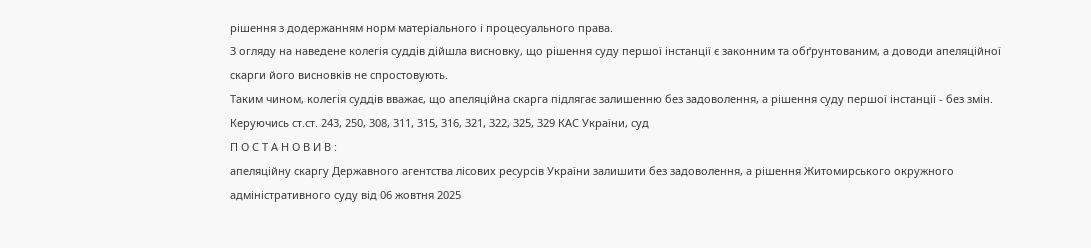рішення з додержанням норм матеріального і процесуального права.
З огляду на наведене колегія суддів дійшла висновку, що рішення суду першої інстанції є законним та обґрунтованим, а доводи апеляційної скарги його висновків не спростовують.
Таким чином, колегія суддів вважає, що апеляційна скарга підлягає залишенню без задоволення, а рішення суду першої інстанції - без змін.
Керуючись ст.ст. 243, 250, 308, 311, 315, 316, 321, 322, 325, 329 КАС України, суд
П О С Т А Н О В И В :
апеляційну скаргу Державного агентства лісових ресурсів України залишити без задоволення, а рішення Житомирського окружного адміністративного суду від 06 жовтня 2025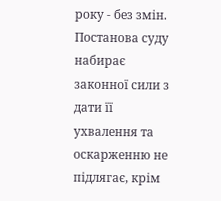року - без змін.
Постанова суду набирає законної сили з дати її ухвалення та оскарженню не підлягає, крім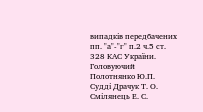випадків передбачених пп. "а"-"г" п.2 ч.5 ст. 328 КАС України.
Головуючий Полотнянко Ю.П.
Судді Драчук Т. О. Смілянець Е. С.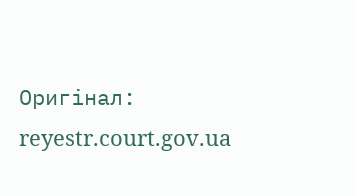Оригінал: reyestr.court.gov.ua